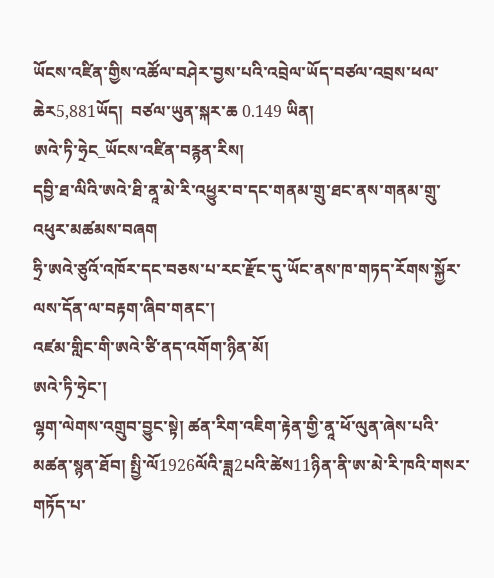ཡོངས་འཛིན་གྱིས་འཚོལ་བཤེར་བྱས་པའི་འབྲེལ་ཡོད་བཙལ་འབྲས་ཕལ་ཆེར5,881ཡོད།  བཙལ་ཡུན་སྐར་ཆ 0.149 ཡིན།
ཨའེ་ཏི་ཧྲེང_ཡོངས་འཛིན་བརྙན་རིས།
དབྱི་ཐ་ལིའི་ཨའེ་ཐི་ནཱ་མེ་རི་འཕྱུར་བ་དང་གནམ་གྲུ་ཐང་ནས་གནམ་གྲུ་འཕུར་མཚམས་བཞག
ཧྲི་ཨའེ་ཙུའོ་འཁོར་དང་བཅས་པ་རང་རྫོང་དུ་ཡོང་ནས་ཁ་གཏད་རོགས་སྐྱོར་ལས་དོན་ལ་བརྟག་ཞིབ་གནང་།
འཛམ་གླིང་གི་ཨའེ་ཙི་ནད་འགོག་ཉིན་མོ།
ཨའེ་ཏི་ཧྲེང་།
ལྷག་ལེགས་འགྲུབ་བྱུང་སྟེ། ཚན་རིག་འཇིག་རྟེན་གྱི་ནཱ་ཕོ་ལུན་ཞེས་པའི་མཚན་སྙན་ཐོབ། སྤྱི་ལོ1926ལོའི་ཟླ2པའི་ཚེས11ཉིན་ནི་ཨ་མེ་རི་ཁའི་གསར་གཏོད་པ་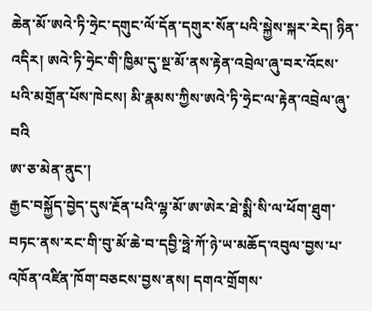ཆེན་མོ་ཨའེ་ཏི་ཧྲེང་དགུང་ལོ་དོན་དགུར་སོན་པའི་སྐྱེས་སྐར་རེད། ཉིན་འདིར། ཨའེ་ཏི་ཧྲེང་གི་ཁྱིམ་དུ་སྔ་མོ་ནས་རྟེན་འབྲེལ་ཞུ་བར་འོངས་པའི་མགྲོན་པོས་ཁེངས། མི་རྣམས་ཀྱིས་ཨའེ་ཏི་ཧྲེང་ལ་རྟེན་འབྲེལ་ཞུ་བའི
ཨ་ཅ་མེན་ནུང་།
རྒྱང་བསྐྱོད་བྱེད་དུས་རྔོན་པའི་ལྷ་མོ་ཨ་ཨེར་ཐེ་སྨི་སི་ལ་ཕོག་ཐུག་བཏང་ནས་རང་གི་བུ་མོ་ཆེ་བ་དབྱི་ཧྥེ་ཀོ་ཉེ་ཡ་མཆོད་འབུལ་བྱས་པ་འཁོན་འཛིན་ཁོག་བཅངས་བྱས་ནས། དགའ་གྲོགས་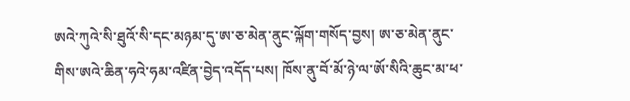ཨའེ་ཀུའེ་སི་ཐུའོ་སི་དང་མཉམ་དུ་ཨ་ཅ་མེན་ནུང་ལྐོག་གསོད་བྱས། ཨ་ཅ་མེན་ནུང་གིས་ཨའེ་ཆིན་ཧའེ་ཧམ་འཛིན་བྱེད་འདོད་པས། ཁོས་ནུ་བོ་མོ་ཉེ་ལ་ཨོ་སིའི་ཆུང་མ་ཕ་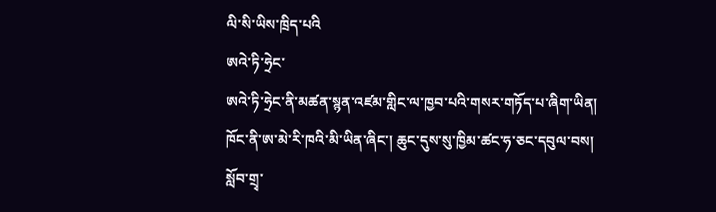ལི་སི་ཡིས་ཁྲིད་པའི
ཨའེ་ཏི་ཧྲེང་
ཨའེ་ཏི་ཧྲེང་ནི་མཚན་སྙན་འཛམ་གླིང་ལ་ཁྱབ་པའི་གསར་གཏོད་པ་ཞིག་ཡིན། ཁོང་ནི་ཨ་མེ་རི་ཁའི་མི་ཡིན་ཞིང་། ཆུང་དུས་སུ་ཁྱིམ་ཚང་ཧ་ཅང་དབུལ་བས། སློབ་གྲྭ་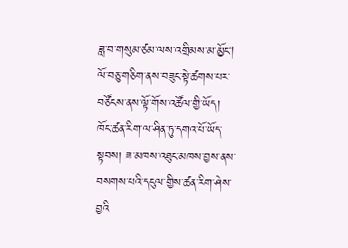ཟླ་བ་གསུམ་ཙམ་ལས་འགྲིམས་མ་མྱོང། ལོ་བཅུ་གཅིག་ནས་བཟུང་སྟེ་ཚགས་པར་བཙོངས་ནས་ལྟོ་གོས་འཚོལ་གྱི་ཡོད། ཁོང་ཚན་རིག་ལ་ཤིན་ཏུ་དགའ་པོ་ཡོད་སྟབས། ཟ་མཁས་འཐུང་མཁས་བྱས་ནས་བསགས་པའི་དངུལ་གྱིས་ཚན་རིག་ཤེས་བྱའི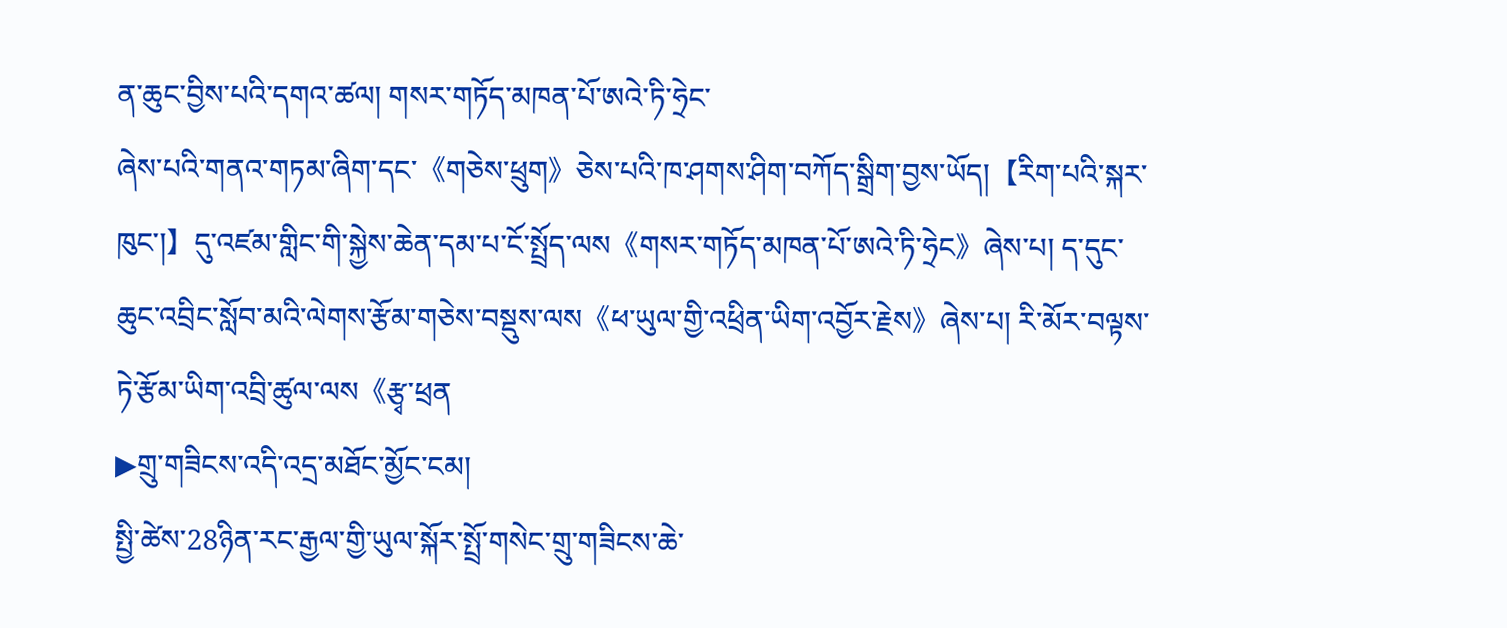ན་ཆུང་བྱིས་པའི་དགའ་ཚལ། གསར་གཏོད་མཁན་པོ་ཨའེ་ཏི་ཧྲེང་
ཞེས་པའི་གནའ་གཏམ་ཞིག་དང་《གཅེས་ཕྲུག》ཅེས་པའི་ཁ་ཤགས་ཤིག་བཀོད་སྒྲིག་བྱས་ཡོད།【རིག་པའི་སྐར་ཁུང་།】དུ་འཛམ་གླིང་གི་སྐྱེས་ཆེན་དམ་པ་ངོ་སྤྲོད་ལས《གསར་གཏོད་མཁན་པོ་ཨའེ་ཏི་ཧྲེང》ཞེས་པ། ད་དུང་ཆུང་འབྲིང་སློབ་མའི་ལེགས་རྩོམ་གཅེས་བསྡུས་ལས《ཕ་ཡུལ་གྱི་འཕྲིན་ཡིག་འབྱོར་རྗེས》ཞེས་པ། རི་མོར་བལྟས་ཏེ་རྩོམ་ཡིག་འབྲི་ཚུལ་ལས《རྩྭ་ཕྲན
▶གྲུ་གཟིངས་འདི་འདྲ་མཐོང་མྱོང་ངམ།
སྤྱི་ཚེས་28ཉིན་རང་རྒྱལ་གྱི་ཡུལ་སྐོར་སྤྲོ་གསེང་གྲུ་གཟིངས་ཆེ་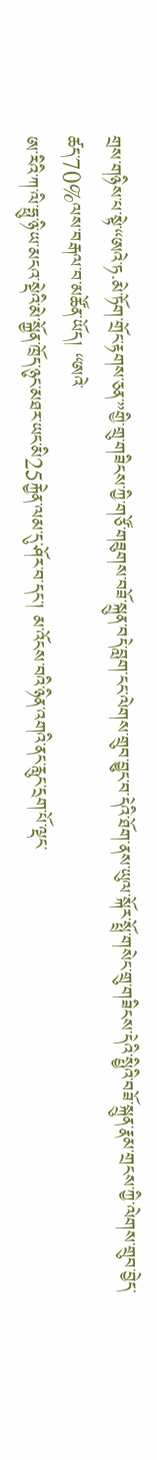གྲས་གཉིས་པ་སྟེ་“ཨའེ་ཏ·མེ་ཏོག་གྲོང་རྟགས་ཅན་”གྱི་གྲུ་གཟིངས་ཀྱི་གཙོ་གཟུགས་བཟོ་སྐྲུན་བདེ་བླག་ངང་ལེགས་གྲུབ་བྱུང་བ་དེའི་ཐོག་ནས་ཡུལ་སྐོར་སྤྲོ་གསེང་གྲུ་གཟིངས་དེའི་སྤྱིའི་བཟོ་སྐྲུན་རྣམ་གྲངས་ཀྱི་ལེགས་གྲུབ་བྱེད་ཚད་70%ལས་བརྒལ་བ་མཚོན་ཡོད། “ཨའེ་
ཨ་རིའི་ཀ་ལི་ཧྥུ་ཉི་ཡ་མངའ་སྡེའི་མེ་སྐྱོན་ཁྲོད་ཉུང་མཐར་ཡང་མི25རྐྱེན་ལམ་དུ་ཤོར་བ་དང་། མ་འོངས་བའི་ཉིན་འགའི་ནང་རླུང་དྲག་པོ་ལྡང་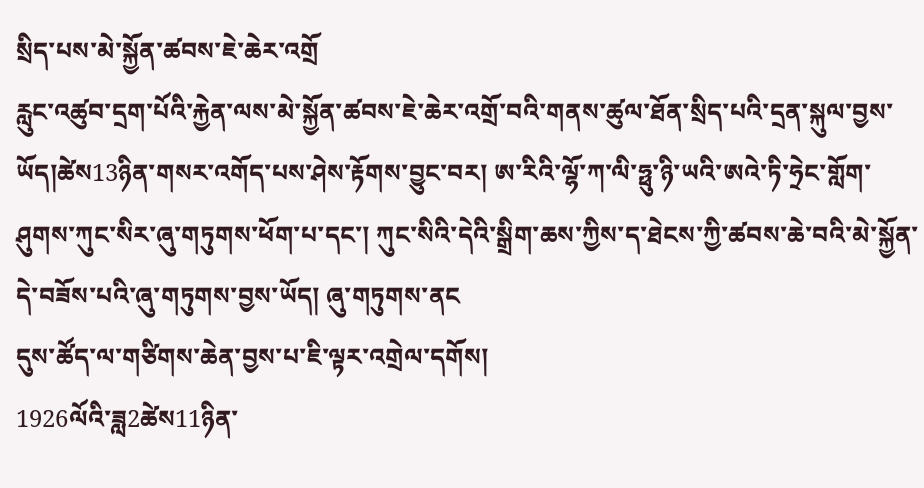སྲིད་པས་མེ་སྐྱོན་ཚབས་ཇེ་ཆེར་འགྲོ
རླུང་འཚུབ་དྲག་པོའི་རྐྱེན་ལས་མེ་སྐྱོན་ཚབས་ཇེ་ཆེར་འགྲོ་བའི་གནས་ཚུལ་ཐོན་སྲིད་པའི་དྲན་སྐུལ་བྱས་ཡོད།ཚེས13ཉིན་གསར་འགོད་པས་ཤེས་རྟོགས་བྱུང་བར། ཨ་རིའི་ལྷོ་ཀ་ལི་ཧྥུ་ཉི་ཡའི་ཨའེ་ཏི་ཧྲེང་གློག་ཤུགས་ཀུང་སིར་ཞུ་གཏུགས་ཕོག་པ་དང་། ཀུང་སིའི་དེའི་སྒྲིག་ཆས་ཀྱིས་ད་ཐེངས་ཀྱི་ཚབས་ཆེ་བའི་མེ་སྐྱོན་དེ་བཟོས་པའི་ཞུ་གཏུགས་བྱས་ཡོད། ཞུ་གཏུགས་ནང
དུས་ཚོད་ལ་གཙིགས་ཆེན་བྱས་པ་ཇི་ལྟར་འགྲེལ་དགོས།
1926ལོའི་ཟླ2ཚེས11ཉིན་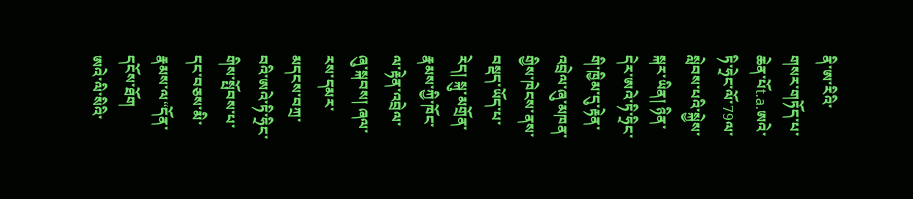ནི་ཨ་རིའི་གསར་གཏོད་པ་ཆེན་པོt.a.ཨའེ་ཏི་ཧྲེང་ལོ་79ལ་སླེབས་པའི་སྐྱེས་སྐར་ཡིན། ཉིན་དེར་ཨའེ་ཏི་ཧྲིང་གི་ཁྱིམ་དུ་རྟེན་འབྲེལ་ཞུ་མཁན་གྱིས་ཁེངས་ནས་བསྡད་ཡོད་པ་རེད། སྐུ་མགྲོན་རྣམས་ཀྱི་ཁོང་ལ་རྟེན་འབྲེལ་ཞུ་སྐབས། ཞལ་རས་དམར་མདངས་བཀྲ་བའི་ཨའེ་ཏི་ཧྲིང་གིས་སྤོབས་པ་དང་བཅས་མི་རྣམས་ལ“དོན་དངོས་ཐོག
ཨའེ་ལི་སིའི་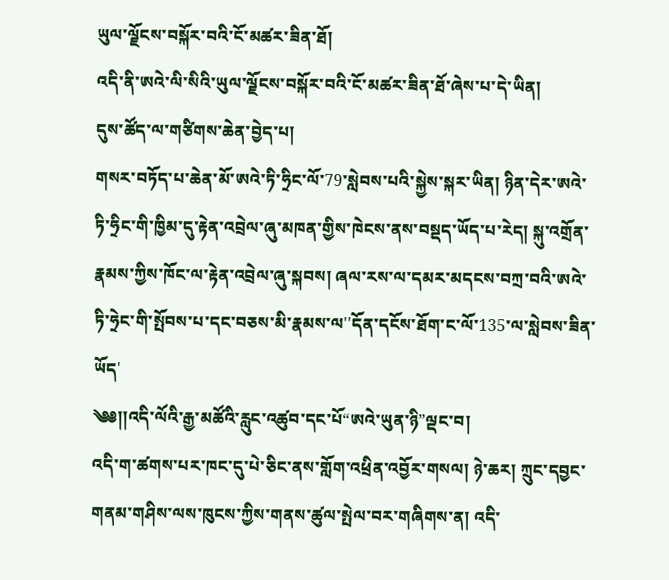ཡུལ་ལྗོངས་བསྐོར་བའི་ངོ་མཚར་ཟིན་ཐོ།
འདི་ནི་ཨའེ་ལི་སིའི་ཡུལ་ལྗོངས་བསྐོར་བའི་ངོ་མཚར་ཟིན་ཐོ་ཞེས་པ་དེ་ཡིན།
དུས་ཚོད་ལ་གཙིགས་ཆེན་བྱེད་པ།
གསར་བཏོད་པ་ཆེན་མོ་ཨའེ་ཏི་ཧྲིང་ལོ་79་སླེབས་པའི་སྐྱེས་སྐར་ཡིན། ཉིན་དེར་ཨའེ་ཏི་ཧྲིང་གི་ཁྱིམ་དུ་རྟེན་འབྲེལ་ཞུ་མཁན་གྱིས་ཁེངས་ནས་བསྡད་ཡོད་པ་རེད། སྐུ་འགྲོན་རྣམས་ཀྱིས་ཁོང་ལ་རྟེན་འབྲེལ་ཞུ་སྐབས། ཞལ་རས་ལ་དམར་མདངས་བཀྲ་བའི་ཨའེ་ཏི་ཧྲེང་གི་སྤོབས་པ་དང་བཅས་མི་རྣམས་ལ''དོན་དངོས་ཐོག་ང་ལོ་135་ལ་སླེབས་ཟིན་ཡོད'
༄༅།།འདི་ལོའི་རྒྱ་མཚོའི་རླུང་འཚུབ་དང་པོ“ཨའེ་ཡུན་ཉི”ལྡང་བ།
འདི་ག་ཚགས་པར་ཁང་དུ་པེ་ཅིང་ནས་གློག་འཕྲིན་འབྱོར་གསལ། ཉེ་ཆར། ཀྲུང་དབྱང་གནམ་གཤིས་ལས་ཁུངས་ཀྱིས་གནས་ཚུལ་སྤེལ་བར་གཞིགས་ན། འདི་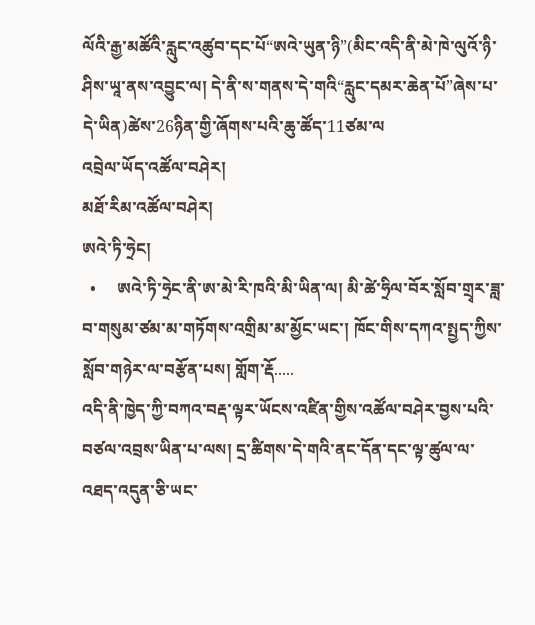ལོའི་རྒྱ་མཚོའི་རླུང་འཚུབ་དང་པོ“ཨའེ་ཡུན་ཉི”(མིང་འདི་ནི་མེ་ཁེ་ལུའོ་ཉི་ཤིས་ཡཱ་ནས་འབྱུང་ལ། དེ་ནི་ས་གནས་དེ་གའི“རླུང་དམར་ཆེན་པོ”ཞེས་པ་དེ་ཡིན)ཚེས་26ཉིན་གྱི་ཞོགས་པའི་ཆུ་ཚོད་11ཙམ་ལ
འབྲེལ་ཡོད་འཚོལ་བཤེར།
མཐོ་རིམ་འཚོལ་བཤེར།
ཨའེ་ཏི་ཧྲེང།
  •     ཨའེ་ཏི་ཧྲེང་ནི་ཨ་མེ་རི་ཁའི་མི་ཡིན་ལ། མི་ཚེ་ཧྲིལ་བོར་སློབ་གྲྭར་ཟླ་བ་གསུམ་ཙམ་མ་གཏོགས་འགྲིམ་མ་མྱོང་ཡང་། ཁོང་གིས་དཀའ་སྤྱད་ཀྱིས་སློབ་གཉེར་ལ་བརྩོན་པས། གློག་རྡོ.....
འདི་ནི་ཁྱེད་ཀྱི་བཀའ་བརྡ་ལྟར་ཡོངས་འཛིན་གྱིས་འཚོལ་བཤེར་བྱས་པའི་བཙལ་འབྲས་ཡིན་པ་ལས། དྲ་ཚིགས་དེ་གའི་ནང་དོན་དང་ལྟ་ཚུལ་ལ་འཐད་འདུན་ཅི་ཡང་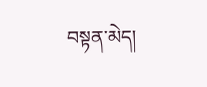བསྟན་མེད།